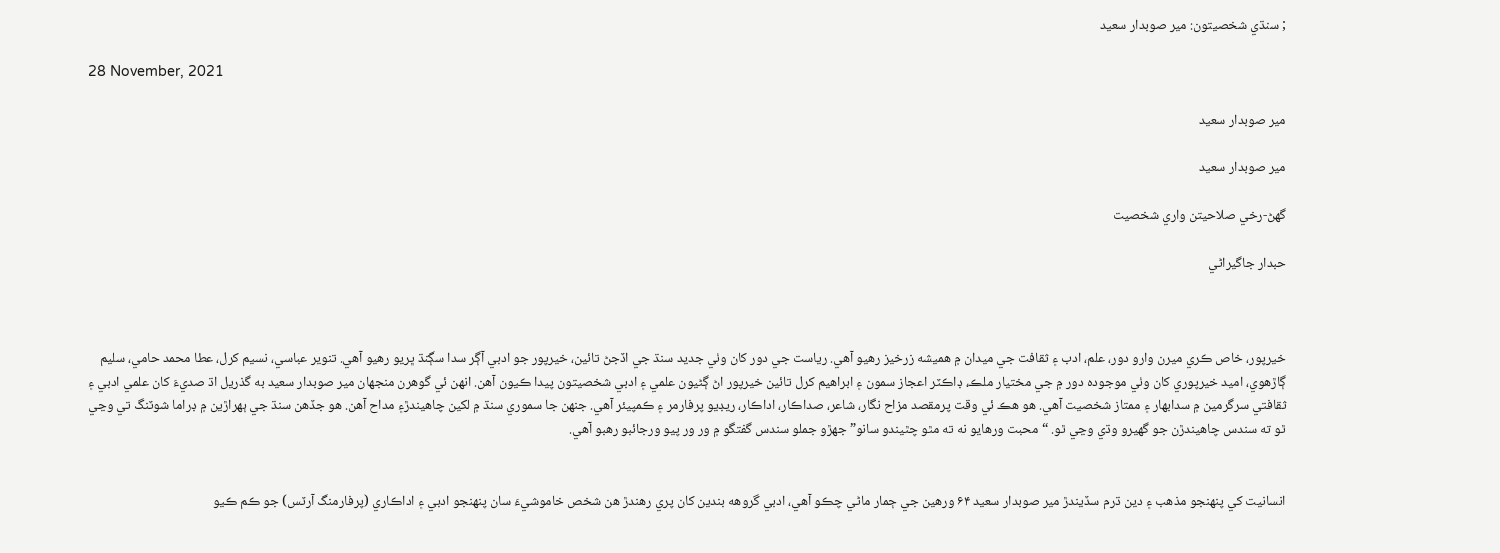; سنڌي شخصيتون: مير صوبدار سعيد

28 November, 2021

مير صوبدار سعيد

مير صوبدار سعيد

گھڻ-رخي صلاحيتن واري شخصيت

حبدار جاگيراڻي



خيرپور، خاص ڪري ميرن وارو دور، علم، ادب ۽ ثقافت جي ميدان ۾ هميشه زرخيز رهيو آهي. رياست جي دور کان وٺي جديد سنڌ جي اڏجڻ تائين، خيرپور جو ادبي آڳر سدا سڳنڌ ڀريو رهيو آهي. تنوير عباسي، نسيم کرل، عطا محمد حامي، سليم ڳاڙهوي، اميد خيرپوري کان وٺي موجوده دور ۾ جي مختيار ملڪ، ڊاڪٽر اعجاز سمون ۽ ابراهيم کرل تائين خيرپور اڻ ڳڻيون علمي ۽ ادبي شخصيتون پيدا ڪيون آهن. انهن ئي گوهرن منجهان مير صوبدار سعيد به گذريل اڌ صديءَ کان علمي ادبي ۽ ثقافتي سرگرمين ۾ سدابهار ۽ ممتاز شخصيت آهي. هو هڪ ئي وقت پرمقصد مزاح نگار، شاعر، صداڪار، اداڪار، ريڊيو پرفارمر ۽ ڪمپيئر آهي. جنهن جا سموري سنڌ ۾ لکين چاهيندڙ۽ مداح آهن. هو جڏهن سنڌ جي ٻهراڙين ۾ ڊراما شوٽنگ تي وڃي ٿو ته سندس چاهيندڙن جو گھيرو وڌي وڃي ٿو. “محبت ورهايو نه ته مٿو چٿيندو سانو” جهڙو جملو سندس گفتگو ۾ ور ور پيو ورجائبو رهبو آهي.


انسانيت کي پنهنجو مذهب ۽ دين ڌرم سڏيندڙ مير صوبدار سعيد ۶۴ ورهين جي ڄمار ماڻي چڪو آهي، ادبي گروهه بندين کان پري رهندڙ هن شخص خاموشيءَ سان پنهنجو ادبي ۽ اداڪاري (پرفارمنگ آرٽس) جو ڪم ڪيو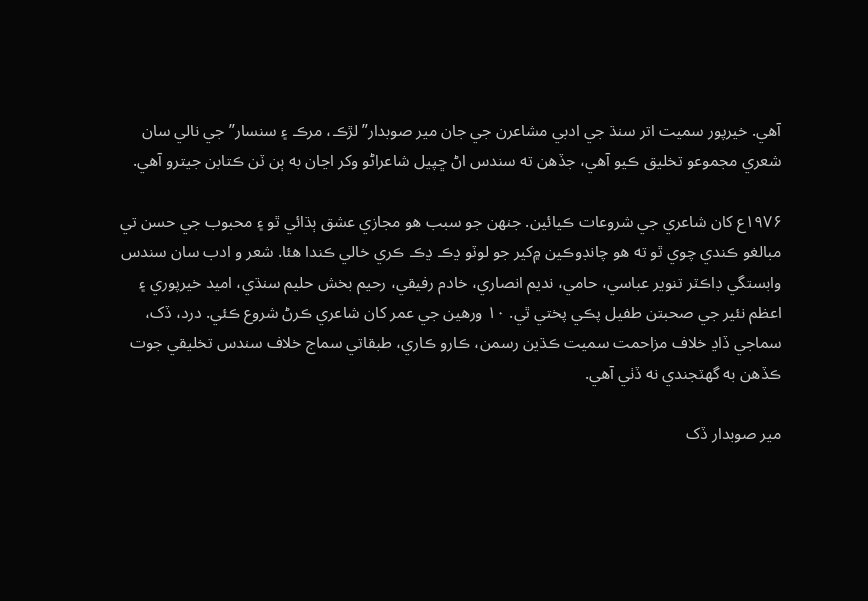آهي. خيرپور سميت اتر سنڌ جي ادبي مشاعرن جي جان مير صوبدار”لڙڪ، مرڪ ۽ سنسار” جي نالي سان شعري مجموعو تخليق ڪيو آهي، جڏهن ته سندس اڻ ڇپيل شاعراڻو وکر اڃان به ٻن ٽن ڪتابن جيترو آهي.

۱۹۷۶ع کان شاعري جي شروعات ڪيائين. جنهن جو سبب هو مجازي عشق ٻڌائي ٿو ۽ محبوب جي حسن تي مبالغو ڪندي چوي ٿو ته هو چانڊوڪين ۾کير جو لوٽو ڍڪ ڍڪ ڪري خالي ڪندا هئا. شعر و ادب سان سندس وابستگي ڊاڪٽر تنوير عباسي، حامي، نديم انصاري، خادم رفيقي، رحيم بخش حليم سنڌي، اميد خيرپوري ۽ اعظم نئير جي صحبتن طفيل پڪي پختي ٿي. ۱۰ ورهين جي عمر کان شاعري ڪرڻ شروع ڪئي. درد، ڏک، سماجي ڏاڍ خلاف مزاحمت سميت ڪڌين رسمن، ڪارو ڪاري، طبقاتي سماج خلاف سندس تخليقي جوت ڪڏهن به گھٽجندي نه ڏٺي آهي.

مير صوبدار ڏک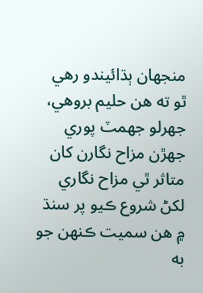منجهان ٻڌائيندو رهي ٿو ته هن حليم بروهي، جھرلو جھمٽ پوري جهڙن مزاح نگارن کان متاثر ٿي مزاح نگاري لکڻ شروع ڪيو پر سنڌ ۾ هن سميت ڪنهن جو به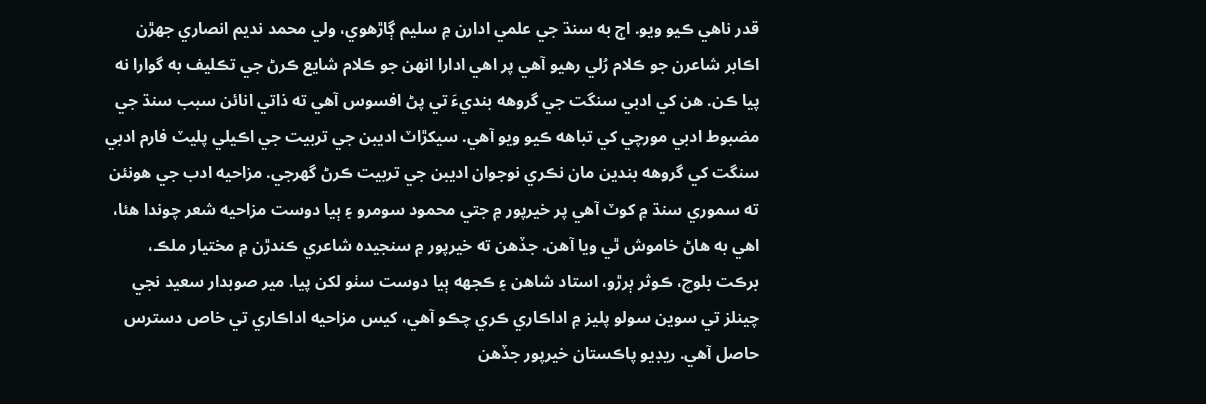قدر ناهي ڪيو ويو. اڄ به سنڌ جي علمي ادارن ۾ سليم ڳاڙهوي، ولي محمد نديم انصاري جهڙن اڪابر شاعرن جو ڪلام رُلي رهيو آهي پر اهي ادارا انهن جو ڪلام شايع ڪرڻ جي تڪليف به گوارا نه پيا ڪن. هن کي ادبي سنگت جي گروهه بنديءَ تي پڻ افسوس آهي ته ذاتي انائن سبب سنڌ جي مضبوط ادبي مورچي کي تباهه ڪيو ويو آهي. سيکڙاٽ اديبن جي تربيت جي اڪيلي پليٽ فارم ادبي سنگت کي گروهه بندين مان نڪري نوجوان اديبن جي تربيت ڪرڻ گهرجي. مزاحيه ادب جي هونئن ته سموري سنڌ ۾ کوٽ آهي پر خيرپور ۾ جتي محمود سومرو ۽ ٻيا دوست مزاحيه شعر چوندا هئا، اهي به هاڻ خاموش ٿي ويا آهن. جڏهن ته خيرپور ۾ سنجيده شاعري ڪندڙن ۾ مختيار ملڪ، برڪت بلوچ، ڪوثر ٻرڙو، استاد شاهن ۽ ڪجهه ٻيا دوست سٺو لکن پيا. مير صوبدار سعيد نجي چينلز تي سوين سولو پليز ۾ اداڪاري ڪري چڪو آهي، کيس مزاحيه اداڪاري تي خاص دسترس حاصل آهي. ريڊيو پاڪستان خيرپور جڏهن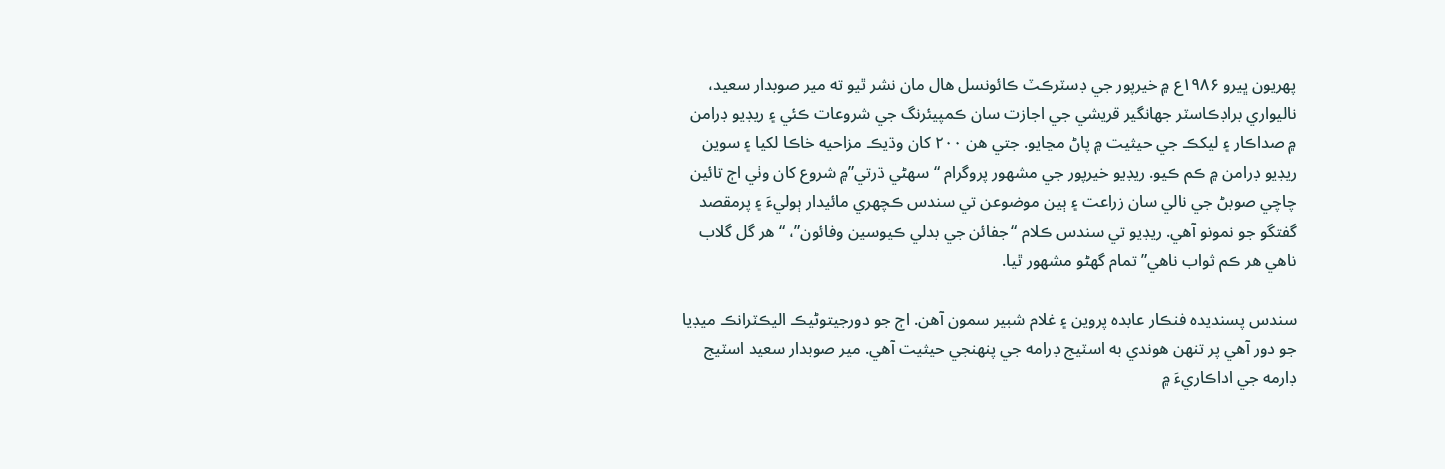پهريون ڀيرو ۱۹۸۶ع ۾ خيرپور جي ڊسٽرڪٽ ڪائونسل هال مان نشر ٿيو ته مير صوبدار سعيد، ناليواري براڊڪاسٽر جهانگير قريشي جي اجازت سان ڪمپيئرنگ جي شروعات ڪئي ۽ ريڊيو ڊرامن ۾ صداڪار ۽ ليکڪ جي حيثيت ۾ پاڻ مڃايو. جتي هن ۲۰۰ کان وڌيڪ مزاحيه خاڪا لکيا ۽ سوين ريڊيو ڊرامن ۾ ڪم ڪيو. ريڊيو خيرپور جي مشهور پروگرام “سهڻي ڌرتي”۾ شروع کان وٺي اڄ تائين چاچي صوبڻ جي نالي سان زراعت ۽ ٻين موضوعن تي سندس ڪچهري مائيدار ٻوليءَ ۽ پرمقصد گفتگو جو نمونو آهي. ريڊيو تي سندس ڪلام “جفائن جي بدلي ڪيوسين وفائون”، “هر گل گلاب ناهي هر ڪم ثواب ناهي” تمام گھڻو مشهور ٿيا.

سندس پسنديده فنڪار عابده پروين ۽ غلام شبير سمون آهن. اڄ جو دورجيتوڻيڪ اليڪٽرانڪ ميڊيا جو دور آهي پر تنهن هوندي به اسٽيج ڊرامه جي پنهنجي حيثيت آهي. مير صوبدار سعيد اسٽيج ڊارمه جي اداڪاريءَ ۾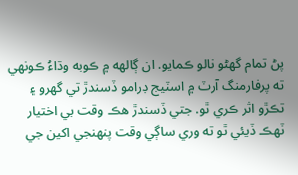پڻ تمام گھڻو نالو ڪمايو. ان ڳالهه ۾ ڪوبه وڌاءُ ڪونهي ته پرفارمنگ آرٽ ۾ اسٽيج ڊرامو ڏسندڙ تي گهرو ۽ تڪڙو اثر ڪري ٿو. جتي ڏسندڙ هڪ وقت بي اختيار ٽهڪ ڏيئي ٿو ته وري ساڳي وقت پنهنجي اکين جي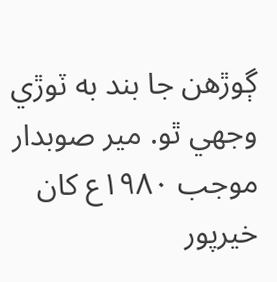ڳوڙهن جا بند به ٽوڙي وجهي ٿو. مير صوبدار موجب ۱۹۸۰ع کان خيرپور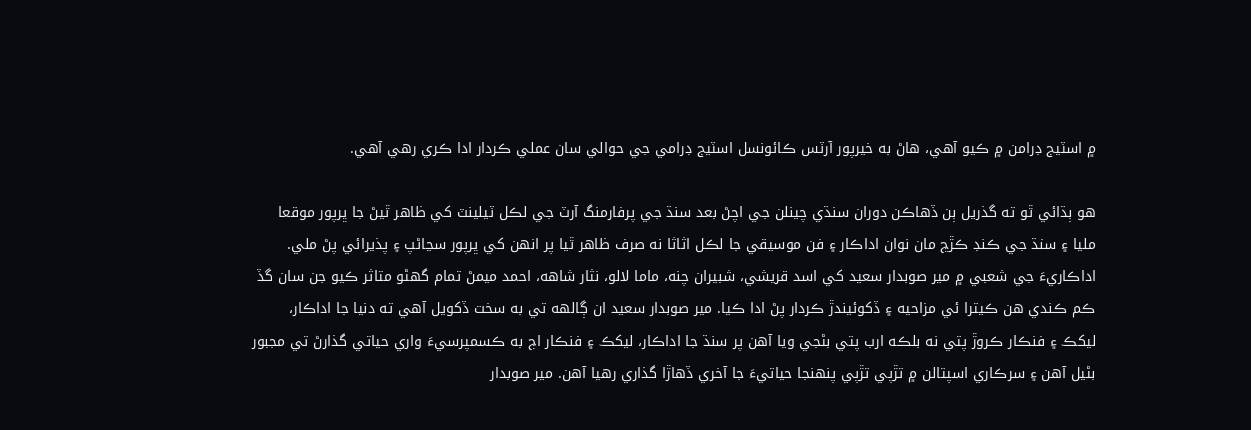۾ اسٽيج ڊرامن ۾ ڪيو آهي، هاڻ به خيرپور آرٽس ڪائونسل اسٽيج ڊرامي جي حوالي سان عملي ڪردار ادا ڪري رهي آهي.

هو ٻڌائي ٿو ته گذريل ٻن ڏهاڪن دوران سنڌي چينلن جي اچڻ بعد سنڌ جي پرفارمنگ آرٽ جي لڪل ٽيلينٽ کي ظاهر ٿيڻ جا ڀرپور موقعا مليا ۽ سنڌ جي ڪنڊ ڪڙڇ مان نوان اداڪار ۽ فن موسيقي جا لڪل اثاثا نه صرف ظاهر ٿيا پر انهن کي ڀرپور سڃاڻپ ۽ پذيرائي پڻ ملي. اداڪاريءَ جي شعبي ۾ مير صوبدار سعيد کي اسد قريشي، شبيران چنه، ماما لالو، نثار شاهه، احمد ميمڻ تمام گھڻو متاثر ڪيو جن سان گڏ ڪم ڪندي هن ڪيترا ئي مزاحيه ۽ ڏکوئيندڙ ڪردار پڻ ادا ڪيا. مير صوبدار سعيد ان ڳالهه تي به سخت ڏکويل آهي ته دنيا جا اداڪار، ليکڪ ۽ فنڪار ڪروڙ پتي نه بلڪه ارب پتي بڻجي ويا آهن پر سنڌ جا اداڪار، ليکڪ ۽ فنڪار اڄ به ڪسمپرسيءَ واري حياتي گذارڻ تي مجبور بڻيل آهن ۽ سرڪاري اسپتالن ۾ تڙپي تڙپي پنهنجا حياتيءَ جا آخري ڏهاڙا گذاري رهيا آهن. مير صوبدار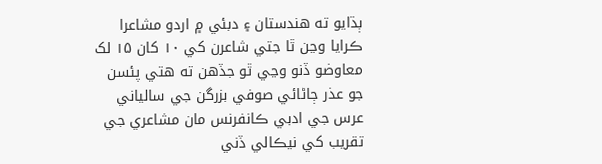ٻڌايو ته هندستان ۽ دبئي ۾ اردو مشاعرا ڪرايا وڃن ٿا جتي شاعرن کي ۱۰ کان ۱۵ لک معاوضو ڏنو وڃي ٿو جڏهن ته هتي پئسن جو عذر ڄاڻائي صوفي بزرگن جي سالياني عرس جي ادبي ڪانفرنس مان مشاعري جي تقريب کي نيڪالي ڏني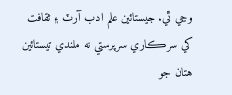وڃي ٿي. جيستائين علم ادب آرٽ ۽ ثقافت کي سرڪاري سرپرستي نه ملندي تيستائين هتان جو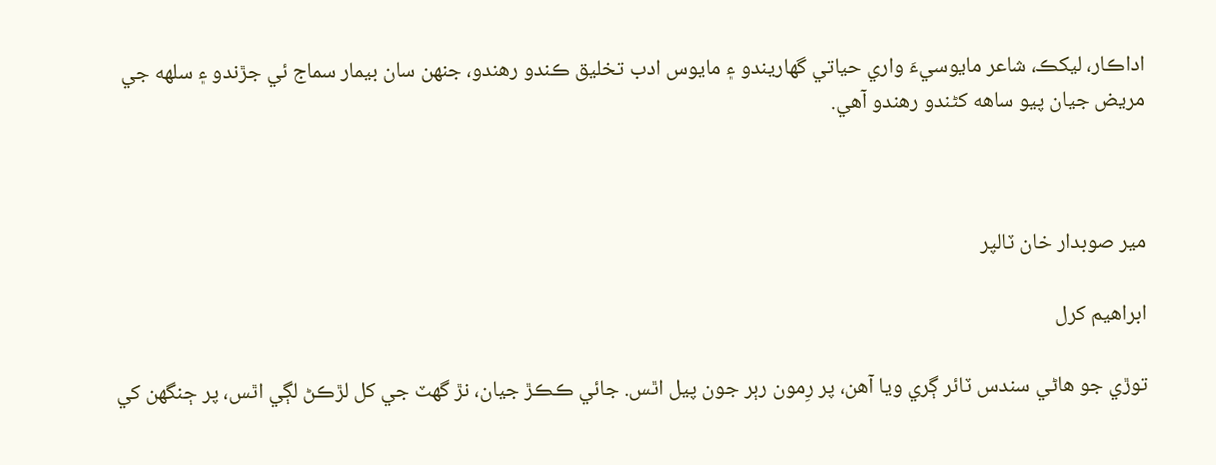اداڪار، ليکڪ، شاعر مايوسيءَ واري حياتي گھاريندو ۽ مايوس ادب تخليق ڪندو رهندو، جنهن سان بيمار سماج ئي جڙندو ۽ سلهه جي مريض جيان پيو ساهه کڻندو رهندو آھي.



مير صوبدار خان ٽالپر

ابراھيم کرل

توڙي جو ھاڻي سندس ٽائر ڳري ويا آھن، پر رِمون رٻر جون پيل اٿس. جائي ڪڪڙ جيان، نڙ گھٽ جي کل لڙڪڻ لڳي اٿس، پر ڄنگھن کي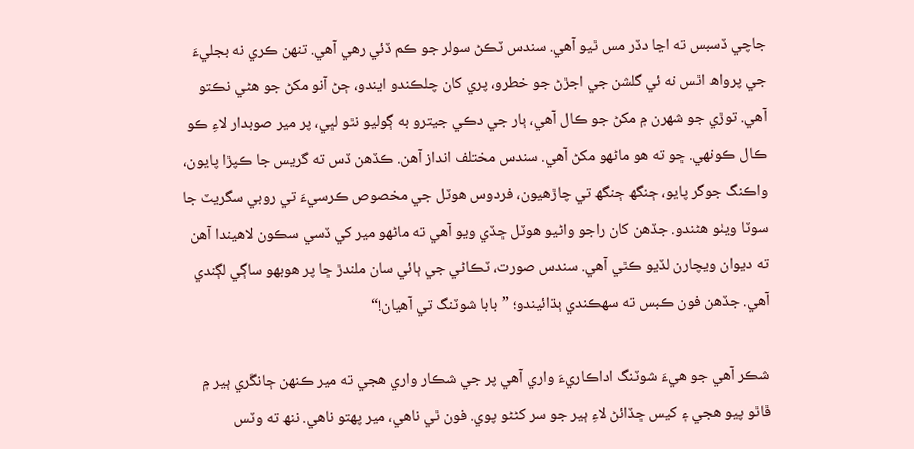جاچي ڏسبس ته اڃا دڏر مس ٿيو آھي. سندس ٽڪڻ سولر جو ڪم ڏئي رھي آھي. تنھن ڪري نه بجليءَ جي پرواھ اٿس نه ئي گلشن جي اجڙڻ جو خطرو، پري کان چلڪندو ايندو، ڄڻ آنو مکڻ جو ھڻي نڪتو آھي. توڙي جو شھرن ۾ مکڻ جو ڪال آھي، ٻار جي دڪي جيترو به ڳوليو نٿو لڀي، پر مير صوبدار لاءِ ڪو ڪال ڪونھي. ڇو ته ھو ماڻھو مکڻ آھي. سندس مختلف انداز آھن. ڪڏھن ڏس ته گريس جا ڪپڙا پايون، واڪنگ جوگر پايو، ڄنگھ ڄنگھ تي چاڙھيون، فردوس ھوٽل جي مخصوص ڪرسيءَ تي روبي سگريٽ جا سوٽا ويٺو ھڻندو. جڏھن کان راجو واڻيو ھوٽل ڇڏي ويو آھي ته ماڻھو مير کي ڏسي سڪون لاھيندا آھن ته ديوان ويچارن لڏيو ڪٿي آھي. سندس صورت، ٽڪاڻي جي ٻائي سان ملندڙ ڇا پر ھوبھو ساڳي لڳندي آھي. جڏھن فون ڪبس ته سھڪندي ٻڌائيندو؛ ”بابا شوٽنگ تي آھيان!“

شڪر آھي جو ھيءَ شوٽنگ اداڪاريءَ واري آھي پر جي شڪار واري ھجي ته مير ڪنھن ڄانڱري ٻير ۾ ڦاٿو پيو ھجي ۽ کيس ڇڏائڻ لاءِ ٻير جو سر کڻڻو پوي. فون ٿي ناھي، مير پھتو ناھي. ننھ ته وٽس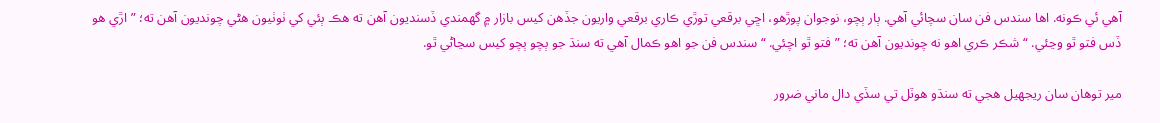آھي ئي ڪونه. اھا سندس فن سان سچائي آھي. ٻار ٻچو، نوجوان پوڙھو، اڇي برقعي توڙي ڪاري برقعي واريون جڏھن کيس بازار ۾ گھمندي ڏسنديون آھن ته ھڪ ٻئي کي ٺوٺيون ھڻي چونديون آھن ته؛ ”اڙي ھو ڏس فتو ٿو وڃئي. “شڪر ڪري اھو نه چونديون آھن ته؛ ”فتو ٿو اچئي. “سندس فن جو اھو ڪمال آھي ته سنڌ جو ٻچو ٻچو کيس سڃاڻي ٿو.

مير توھان سان ريجھيل ھجي ته سنڌو ھوٽل تي سڏي دال ماني ضرور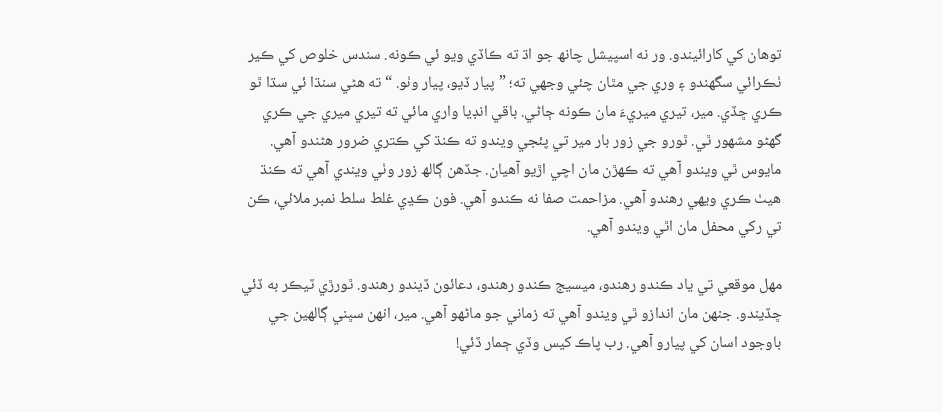توھان کي کارائيندو. ور نه اسپيشل چانھ جو اڌ ته ڪاڏي ويو ئي ڪونه. سندس خلوص کي ڪير ٺڪرائي سگھندو ۽ وري جي مٿان چئي وجھي ته؛ ”پيار ڏيو، پيار وٺو. “ته ھڻي سنڌا ئي سڌا ٿو ڪري ڇڏي. مير، تيري ميريءَ مان ڪونه ڄاڻي. باقي انڊيا واري مائي ته تيري ميري جي ڪري گھڻو مشھور ٿي. ٿورو جي زور بار مير تي پئجي ويندو ته ڪنڌ کي ڪتري ضرور ھڻندو آھي. مايوس ٿي ويندو آھي ته ڪھڙن مان اچي اڙيو آھيان. جڏھن ڳالھ زور وٺي ويندي آھي ته ڪنڌ ھيٺ ڪري ويھي رھندو آھي. مزاحمت صفا نه ڪندو آھي. فون ڪڍي غلط سلط نمبر ملائي، ڪن تي رکي محفل مان اٿي ويندو آھي.

مھل موقعي تي ياد ڪندو رھندو، ميسيج ڪندو رھندو، دعائون ڏيندو رھندو. ٿورڙي ٽيڪر به ڏئي ڇڏيندو. جنھن مان اندازو ٿي ويندو آھي ته زماني جو ماڻھو آھي. مير، انھن سڀني ڳالھين جي باوجود اسان کي پيارو آھي. رب پاڪ کيس وڏي ڄمار ڏئي!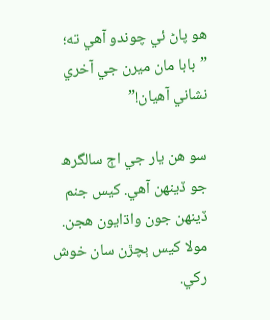ھو پاڻ ئي چوندو آھي ته؛ ”بابا مان ميرن جي آخري نشاني آھيان!”

سو ھن يار جي اڄ سالگرھ جو ڏينھن آھي. کيس جنم ڏينھن جون واڌايون ھجن. مولا کيس ٻچڙن سان خوش رکي.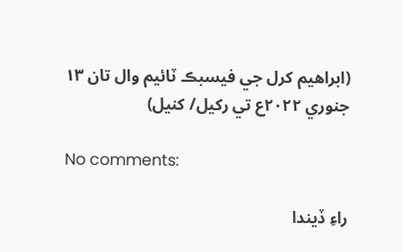(ابراھيم کرل جي فيسبڪ ٽائيم وال تان ۱۳ جنوري ۲۰۲۲ع تي رکيل/ کنيل)

No comments:

راءِ ڏيندا